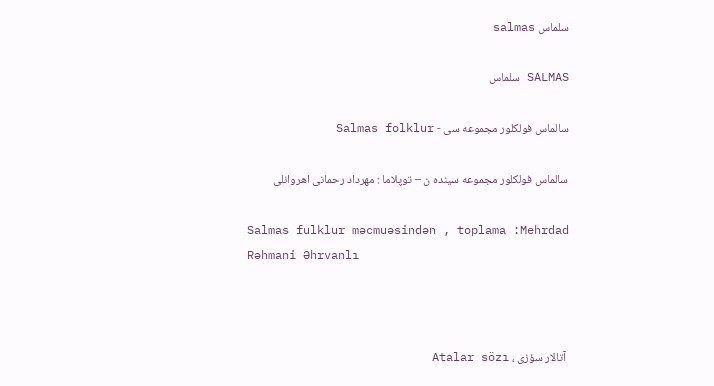سلماس salmas

SALMAS سلماس

سالماس فولکلور مجموعه سی - Salmas folklur

سالماس فولکلور مجموعه سینده ن – توپلاما : مهرداد رحمانی اهروانلی

Salmas fulklur məcmuəsindən , toplama :Mehrdad Rəhmani Əhrvanlı



 آتالار سؤزی ، Atalar sözı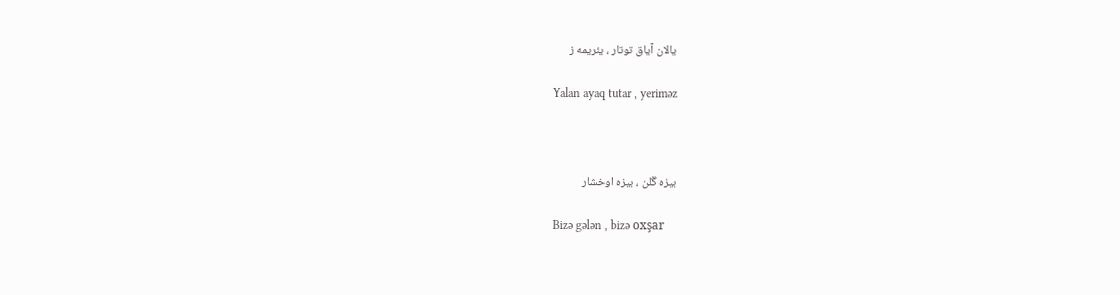یالان آیاق توتار ، یئریمه ز

Yalan ayaq tutar , yeriməz



بیزه گَلن ، بیزه اوخشار

Bizə gələn , bizə oxşar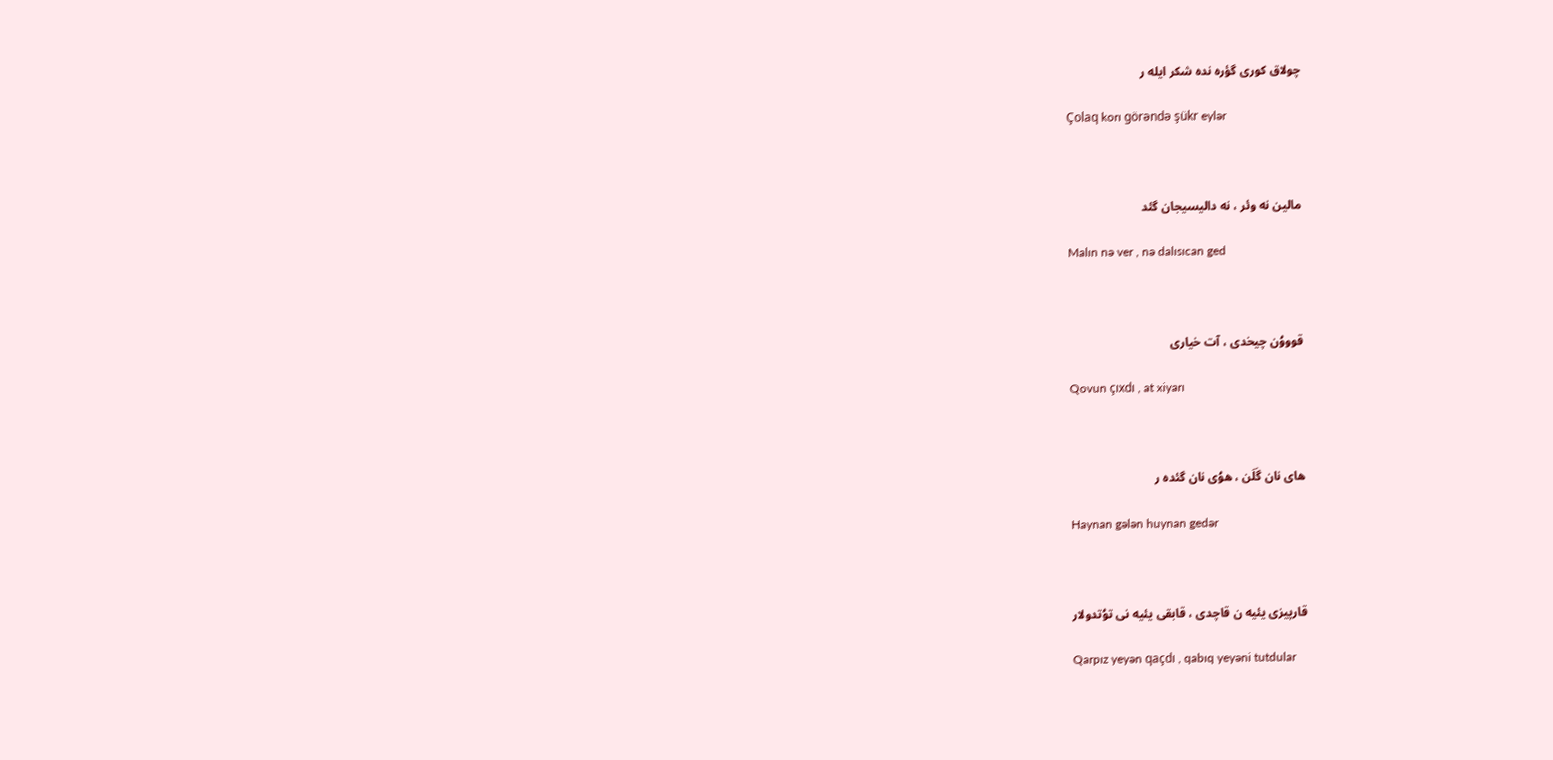چولاق کوری گؤره نده شکر ایله ر

Çolaq korı görəndə şükr eylər



مالین نه وئر ، نه دالیسیجان گئد

Malın nə ver , nə dalısıcan ged



قوووُن چیخدی ، آت خیاری

Qovun çıxdı , at xiyarı



های نان گَلَن ، هوُی نان گئده ر

Haynan gələn huynan gedər



قارپیزی یئیه ن قاچدی ، قابقی یئیه نی توُتدولار

Qarpız yeyən qaçdı , qabıq yeyəni tutdular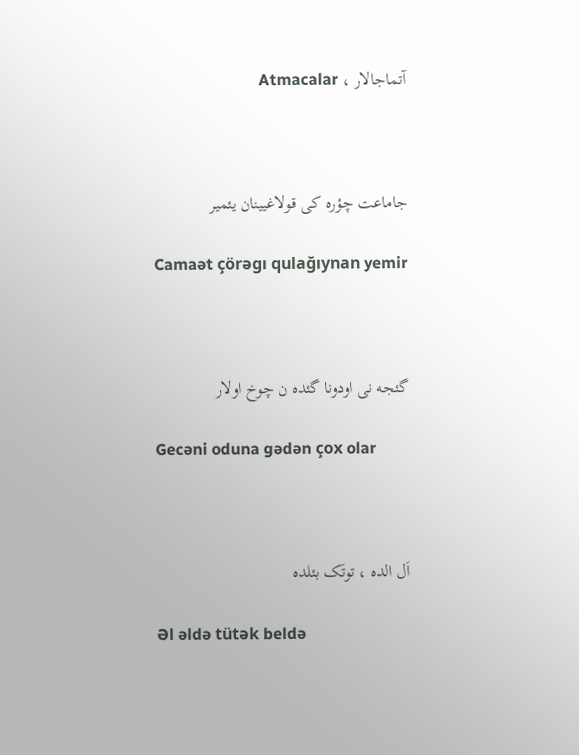آتماجالار ، Atmacalar



جاماعت چؤره کی قولاغیینان یئمیر

Camaət çörəgı qulağıynan yemir



گئجه نی اودونا گئده ن چوخ اولار

Gecəni oduna gədən çox olar



اَل الده ، توتَک بئلده

Əl əldə tütək beldə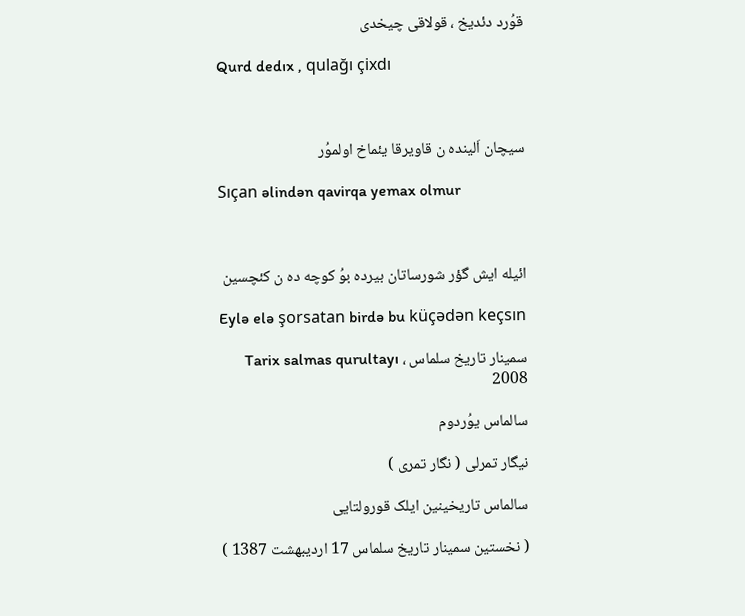قوُرد دئدیخ ، قولاقی چیخدی

Qurd dedıx , qulağı çixdı



سیچان اَلینده ن قاویرقا یئماخ اولموُر

Sıçan əlindən qavirqa yemax olmur



ائیله ایش گؤر شورساتان بیرده بوُ کوچه ده ن کئچسین

Eylə elə şorsatan birdə bu küçədən keçsın

سمینار تاریخ سلماس ، Tarix salmas qurultayı 2008

سالماس یوُردوم

نیگار تمرلی ( نگار تمری )

سالماس تاریخینین ایلک قورولتایی

( نخستین سمینار تاریخ سلماس 17 اردیبهشت 1387 )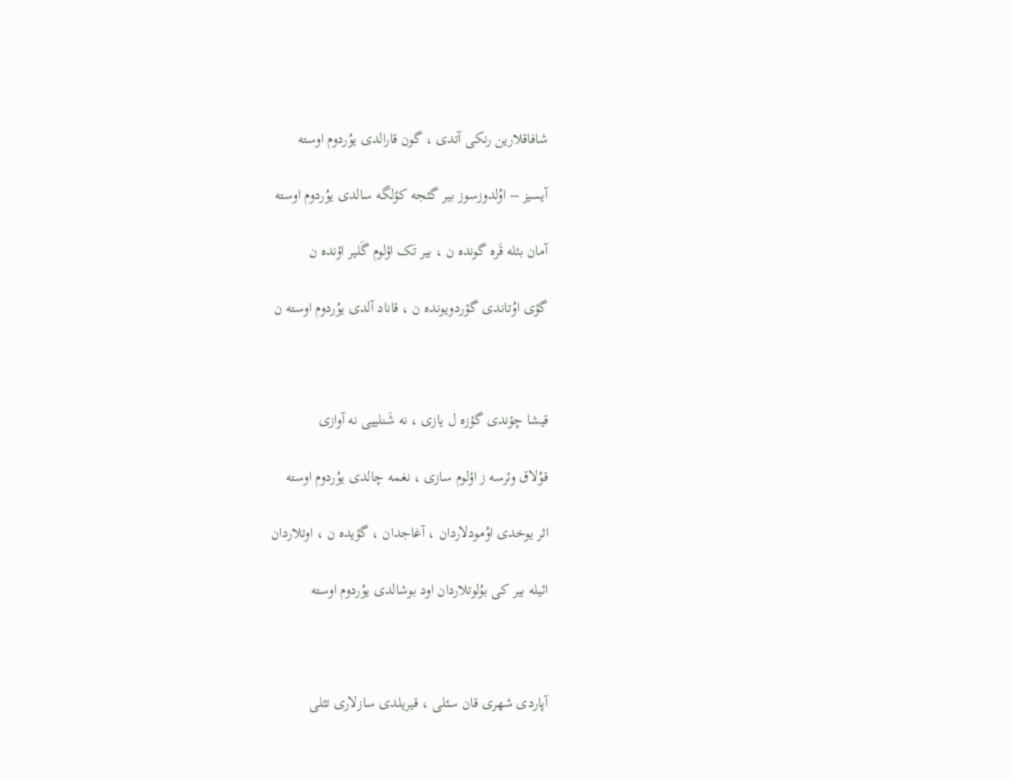شافاقلارین رنکی آتدی ، گون قارالدی یوُردوم اوسته

آیسیز – اوُلدوزسوز بیر گئجه کؤلگه سالدی یوُردوم اوسته

آمان بئله قَره گونده ن ، بیر تَک اؤلوم گَلیر اؤنده ن

گؤی اوُتاندی گؤردویونده ن ، قاناد آلدی یوُردوم اوسته ن



قیشا چؤندی گؤزه ل یازی ، نه شَنلییی نه آوازی

قوُلاق وئرسه ز اؤلوم سازی ، نغمه چالدی یوُردوم اوسته

اثر یوخدی اوُمودلاردان ، آغاجدان ، گؤیده ن ، اوتلاردان

ائیله بیر کی بوُلوتلاردان اود بوشالدی یوُردوم اوسته



آپاردی شهری قان سئلی ، قیریلدی سازلاری تئلی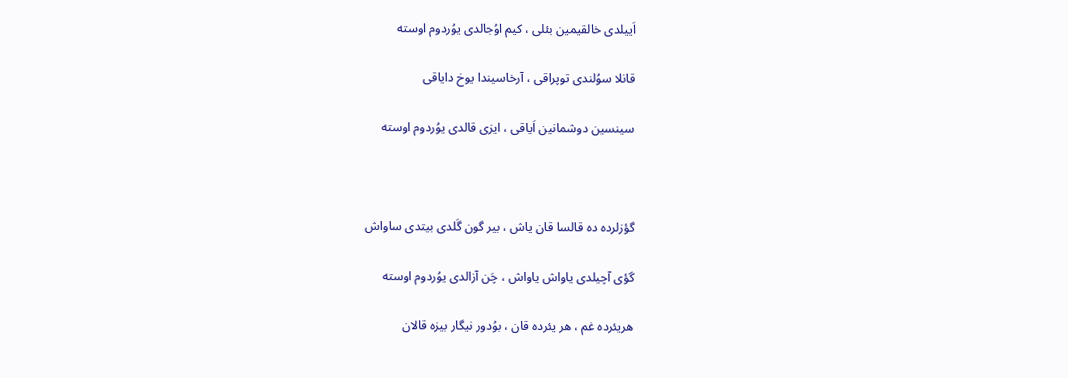اَییلدی خالقیمین بئلی ، کیم اوُجالدی یوُردوم اوسته

قانلا سوُلندی توپراقی ، آرخاسیندا یوخ دایاقی

سینسین دوشمانین اَیاقی ، ایزی قالدی یوُردوم اوسته



گؤزلرده ده قالسا قان یاش ، بیر گون گَلدی بیتدی ساواش

گؤی آچیلدی یاواش یاواش ، چَن آزالدی یوُردوم اوسته

هریئرده غم ، هر یئرده قان ، بوُدور نیگار بیزه قالان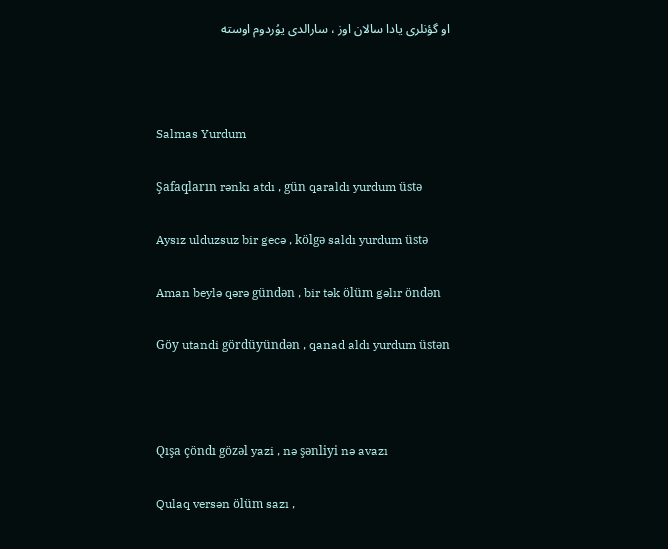او گؤنلری یادا سالان اوز ، سارالدی یوُردوم اوسته



Salmas Yurdum

Şafaqların rənkı atdı , gün qaraldı yurdum üstə

Aysız ulduzsuz bir gecə , kölgə saldı yurdum üstə

Aman beylə qərə gündən , bir tək ölüm gəlır öndən

Göy utandi gördüyündən , qanad aldı yurdum üstən



Qışa çöndı gözəl yazi , nə şənliyi nə avazı

Qulaq versən ölüm sazı ,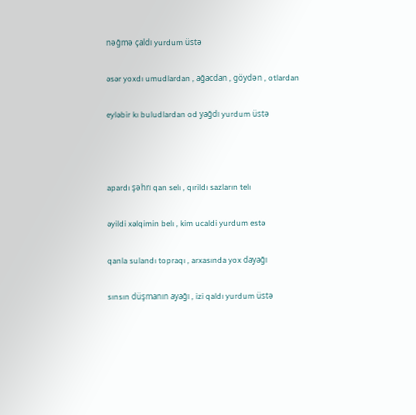nəğmə çaldı yurdum üstə

əsər yoxdı umudlardan , ağacdan , göydən , otlardan

eyləbir kı buludlardan od yağdı yurdum üstə



apardı şəhrı qan selı , qırildı sazların telı

əyildi xəlqimin belı , kim ucaldi yurdum estə

qanla sulandı topraqı , arxasında yox dayağı

sınsın düşmanın ayağı , izi qaldı yurdum üstə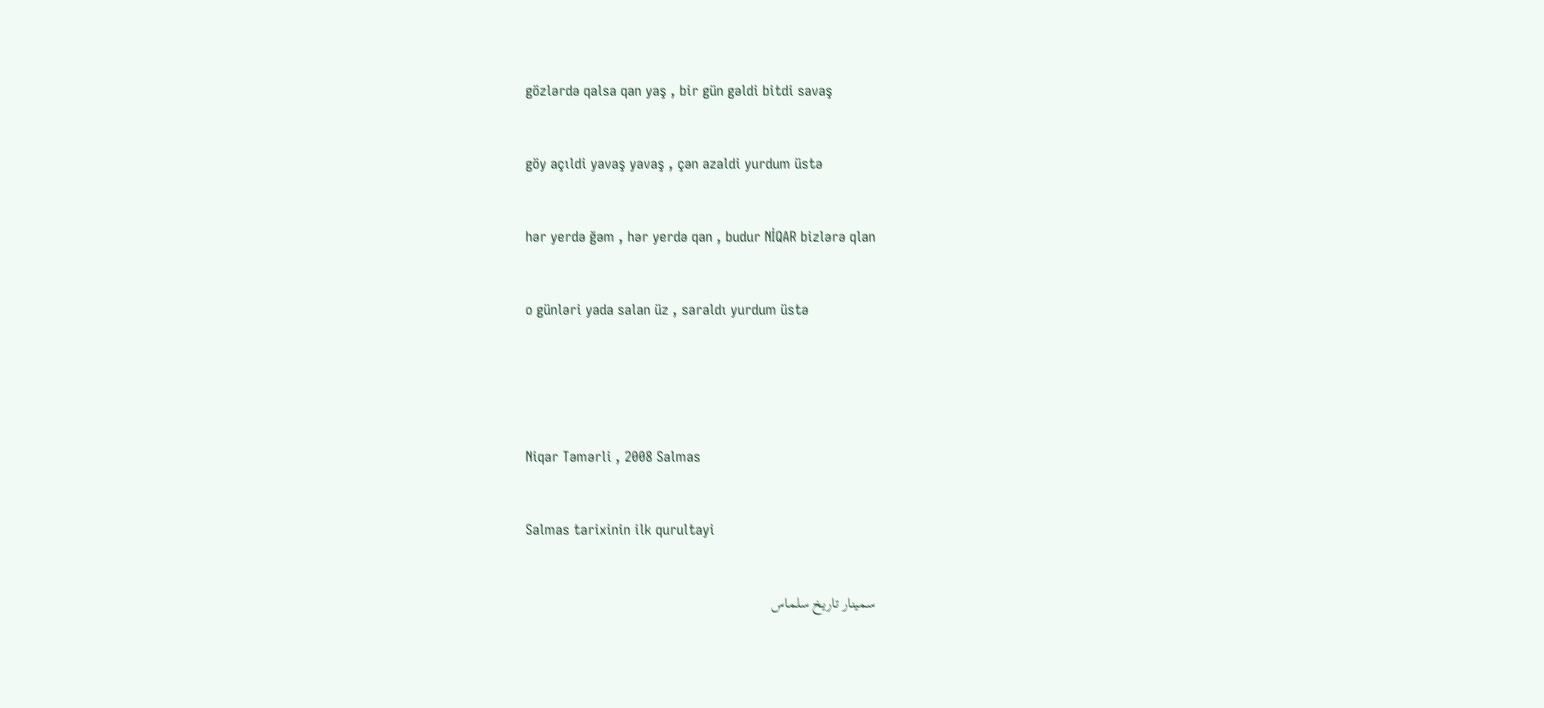gözlərdə qalsa qan yaş , bir gün gəldi bitdi savaş

göy açıldi yavaş yavaş , çən azaldi yurdum üstə

hər yerdə ğəm , hər yerdə qan , budur NİQAR bizlərə qlan

o günləri yada salan üz , saraldı yurdum üstə



Niqar Təmərli , 2008 Salmas

Salmas tarixinin ilk qurultayi

سمینار تاریخ سلماس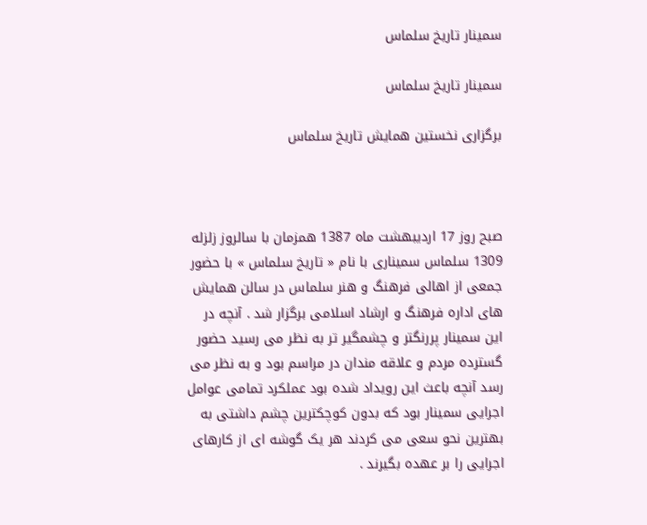سمینار تاریخ سلماس

سمینار تاریخ سلماس

برگزاری نخستین همایش تاریخ سلماس



صبح روز 17 اردیبهشت ماه 1387 همزمان با سالروز زلزله 1309 سلماس سمیناری با نام « تاریخ سلماس » با حضور جمعی از اهالی فرهنگ و هنر سلماس در سالن همایش های اداره فرهنگ و ارشاد اسلامی برگزار شد . آنچه در این سمینار پررنگتر و چشمگیر تر به نظر می رسید حضور گسترده مردم و علاقه مندان در مراسم بود و به نظر می رسد آنچه باعث این رویداد شده بود عملکرد تمامی عوامل اجرایی سمینار بود که بدون کوچکترین چشم داشتی به بهترین نحو سعی می کردند هر یک گوشه ای از کارهای اجرایی را بر عهده بگیرند .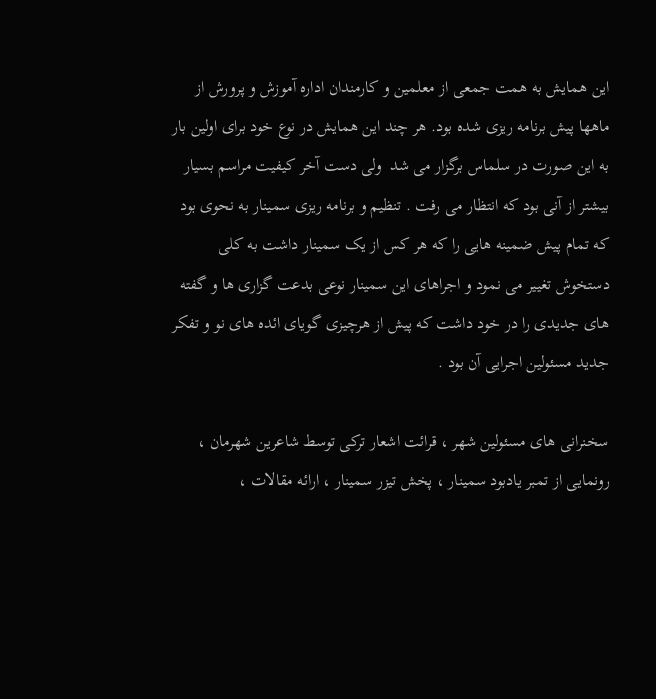این همایش به همت جمعی از معلمین و کارمندان اداره آموزش و پرورش از ماهها پیش برنامه ریزی شده بود. هر چند این همایش در نوع خود برای اولین بار به این صورت در سلماس برگزار می شد  ولی دست آخر کیفیت مراسم بسیار بیشتر از آنی بود که انتظار می رفت . تنظیم و برنامه ریزی سمینار به نحوی بود که تمام پیش ضمینه هایی را که هر کس از یک سمینار داشت به کلی دستخوش تغییر می نمود و اجراهای این سمینار نوعی بدعت گزاری ها و گفته های جدیدی را در خود داشت که پیش از هرچیزی گویای ائده های نو و تفکر جدید مسئولین اجرایی آن بود .

سخنرانی های مسئولین شهر ، قرائت اشعار ترکی توسط شاعرین شهرمان ، رونمایی از تمبر یادبود سمینار ، پخش تیزر سمینار ، ارائه مقالات ،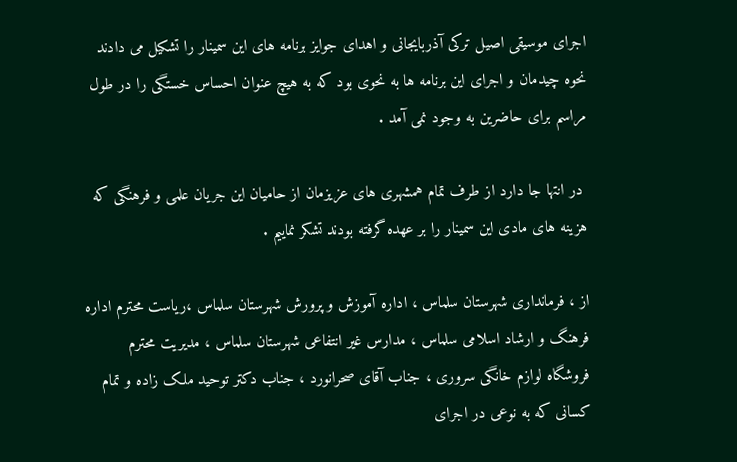اجرای موسیقی اصیل ترکی آذربایجانی و اهدای جوایز برنامه های این سمینار را تشکیل می دادند نحوه چیدمان و اجرای این برنامه ها به نحوی بود که به هیچ عنوان احساس خستگی را در طول مراسم برای حاضرین به وجود نمی آمد .

 در انتها جا دارد از طرف تمام همشهری های عزیزمان از حامیان این جریان علمی و فرهنگی که هزینه های مادی این سمینار را بر عهده گرفته بودند تشکر نماییم .

از ، فرمانداری شهرستان سلماس ، اداره آموزش و پرورش شهرستان سلماس ،ریاست محترم اداره فرهنگ و ارشاد اسلامی سلماس ، مدارس غیر انتفاعی شهرستان سلماس ، مدیریت محترم فروشگاه لوازم خانگی سروری ، جناب آقای صحرانورد ، جناب دکتر توحید ملک زاده و تمام کسانی که به نوعی در اجرای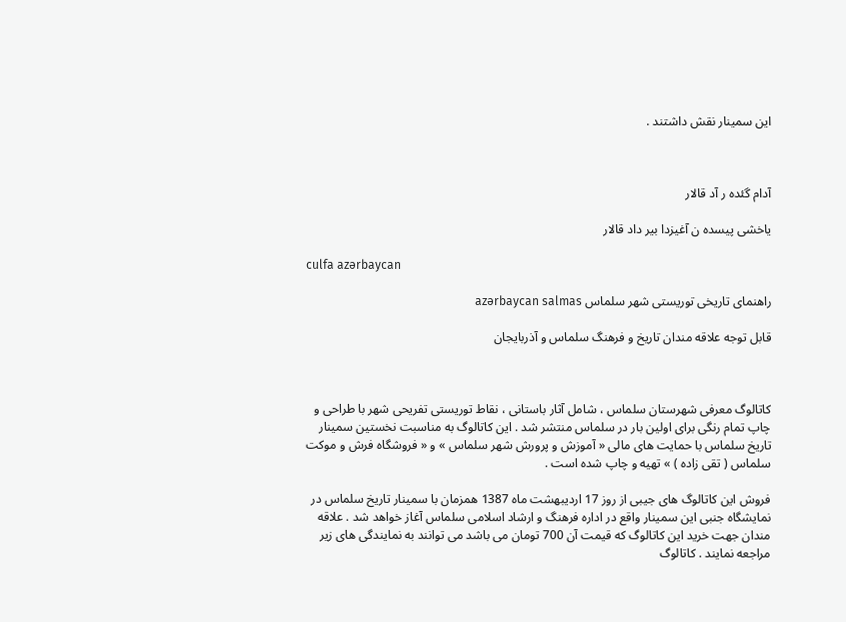این سمینار نقش داشتند .



آدام گئده ر آد قالار

یاخشی پیسده ن آغیزدا بیر داد قالار

culfa azərbaycan

راهنمای تاریخی توریستی شهر سلماس azərbaycan salmas

قابل توجه علاقه مندان تاریخ و فرهنگ سلماس و آذربایجان



کاتالوگ معرفی شهرستان سلماس ، شامل آثار باستانی ، نقاط توریستی تفریحی شهر با طراحی و چاپ تمام رنگی برای اولین بار در سلماس منتشر شد . این کاتالوگ به مناسبت نخستین سمینار تاریخ سلماس با حمایت های مالی « آموزش و پرورش شهر سلماس » و « فروشگاه فرش و موکت سلماس ( تقی زاده ) » تهیه و چاپ شده است .

فروش این کاتالوگ های جیبی از روز 17 اردیبهشت ماه 1387 همزمان با سمینار تاریخ سلماس در نمایشگاه جنبی این سمینار واقع در اداره فرهنگ و ارشاد اسلامی سلماس آغاز خواهد شد . علاقه مندان جهت خرید این کاتالوگ که قیمت آن 700 تومان می باشد می توانند به نمایندگی های زیر مراجعه نمایند . کاتالوگ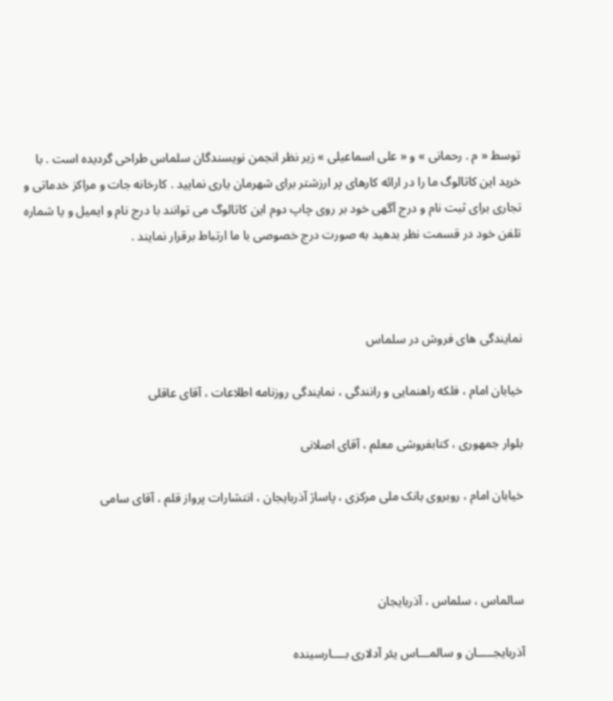توسط « م . رحمانی » و « علی اسماعیلی » زیر نظر انجمن نویسندگان سلماس طراحی گردیده است . با خرید این کاتالوگ ما را در ارائه کارهای پر ارزشتر برای شهرمان یاری نمایید . کارخانه جات و مراکز خدماتی و تجاری برای ثبت نام و درج آگهی خود بر روی چاپ دوم این کاتالوگ می توانند با درج نام و ایمیل و یا شماره تلفن خود در قسمت نظر بدهید به صورت درج خصوصی با ما ارتباط برقرار نمایند .



نمایندگی های فروش در سلماس

خیابان امام ، فلکه راهنمایی و رانندگی ، نمایندگی روزنامه اطلاعات ، آقای عاقلی

بلوار جمهوری ، کتابفروشی معلم ، آقای اصلانی

خیابان امام ، روبروی بانک ملی مرکزی ، پاساژ آذربایجان ، انتشارات پرواز قلم ، آقای سامی



سالماس ، سلماس ، آذربایجان

آذربایجـــــان و سالمـــاس یئر آدلاری بــــارسینده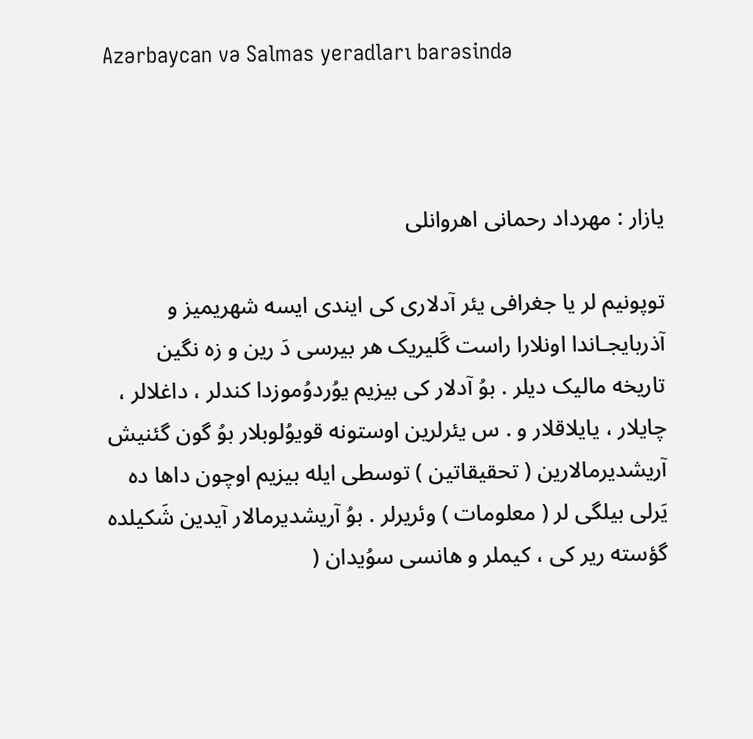Azərbaycan və Salmas yeradları barəsində



یازار : مهرداد رحمانی اهروانلی

توپونیم لر یا جغرافی یئر آدلاری کی ایندی ایسه شهریمیز و آذربایجـاندا اونلارا راست گَلیریک هر بیرسی دَ رین و زه نگین تاریخه مالیک دیلر . بوُ آدلار کی بیزیم یوُردوُموزدا کندلر ، داغلالر ، چایلار ، یایلاقلار و . س یئرلرین اوستونه قویوُلوبلار بوُ گون گئنیش آریشدیرمالارین ( تحقیقاتین ) توسطی ایله بیزیم اوچون داها ده یَرلی بیلگی لر ( معلومات ) وئریرلر . بوُ آریشدیرمالار آیدین شَکیلده گؤسته ریر کی ، کیملر و هانسی سوُیدان (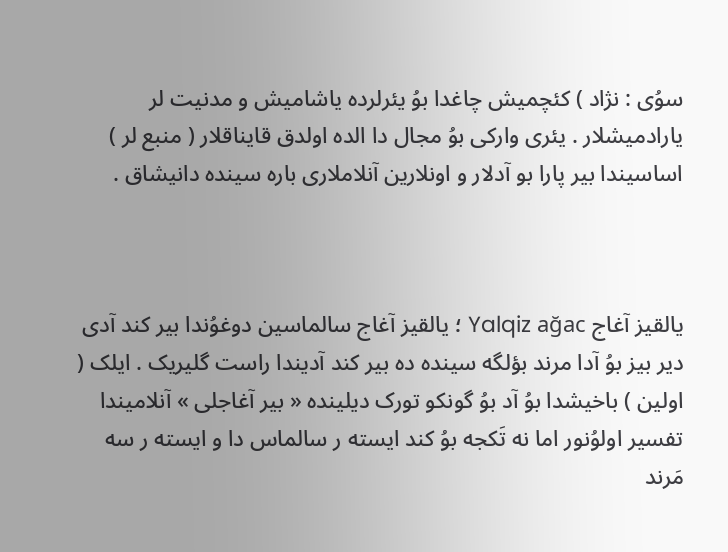سوُی : نژاد ) کئچمیش چاغدا بوُ یئرلرده یاشامیش و مدنیت لر یارادمیشلار . یئری وارکی بوُ مجال دا الده اولدق قایناقلار ( منبع لر ) اساسیندا بیر پارا بو آدلار و اونلارین آنلاملاری باره سینده دانیشاق .



یالقیز آغاج Yalqiz ağac ؛ یالقیز آغاج سالماسین دوغوُندا بیر کند آدی دیر بیز بوُ آدا مرند بؤلگه سینده ده بیر کند آدیندا راست گلیریک . ایلک ( اولین ) باخیشدا بوُ آد بوُ گونکو تورک دیلینده « بیر آغاجلی » آنلامیندا تفسیر اولوُنور اما نه تَکجه بوُ کند ایسته ر سالماس دا و ایسته ر سه مَرند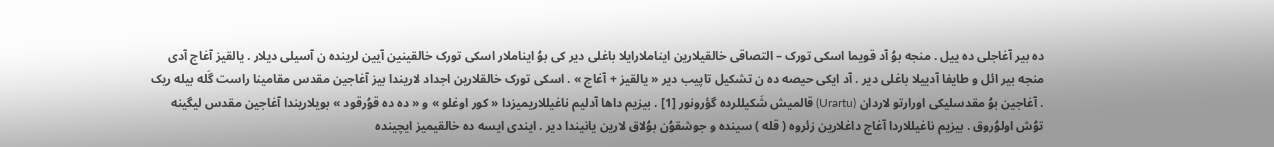ده بیر آغاجلی ده ییل . منجه بوُ آد قویما اسکی تورک – التصاقی خالقیلارین ایناملارایلا باغلی دیر کی بوُ ایناملار اسکی تورک خالقینین آیین لرینده ن آسیلی دیلار . یالقیز آغاج آدی منجه بیر ائل و طایفا آدییلا باغلی دیر . آد ایکی حیصه ده ن تشکیل تاپیب دیر « یالقیز + آغاج » . اسکی تورک خالقلارین اجداد لاریندا بیز آغاجین مقدس مقامینا راست گَله بیله ریک . آغاجین بوُ مقدسلیکی اورارتو لاردان (Urartu) قالمیش شَکیللرده گؤرونور [1] . بیزیم داها آدلیم ناغیللاریمیزدا « کور اوغلو » و « ده ده قوُرقود » بویلاریندا آغاجین مقدس لیگینه توُش اولوُروق . بیزیم ناغیللاردا آغاج داغلارین زئروه ( قله ) سینده و جوشقوُن بوُلاق لارین یانیندا دیر . ایندی ایسه ده خالقیمیز ایچینده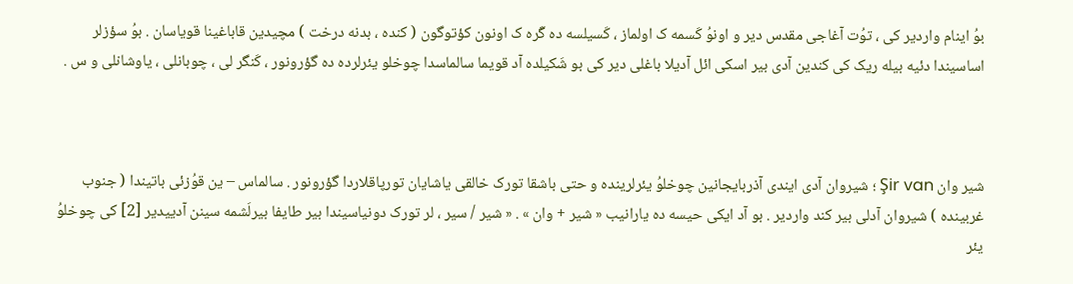بوُ اینام واردیر کی ، توُت آغاجی مقدس دیر و اونوُ کَسمه ک اولماز ، کَسیلسه ده گَره ک اونون کؤتوگون ( کنده ، بدنه درخت ) مچیدین قاباغینا قویاسان . بوُ سؤزلر اساسیندا دئیه بیله ریک کی کندین آدی بیر اسکی ائل آدیلا باغلی دیر کی بو شَکیلده آد قویما سالماسدا چوخلو یئرلرده ده گؤرونور ، کَنگر لی ، چوبانلی ، یاوشانلی و س .



شیر وان Şir van ؛ شیروان آدی ایندی آذربایجانین چوخلوُ یئرلرینده و حتی باشقا تورک خالقی یاشایان تورپاقلاردا گؤرونور . سالماس – ین قوُزئی باتیندا ( جنوب غربینده ) شیروان آدلی بیر کند واردیر . بو آد ایکی حیسه ده یارانیب « شیر + وان » . « شیر / سیر ، لر تورک دونیاسیندا بیر طایفا بیرلَشمه سینن آدییدیر [2] کی چوخلوُ یئر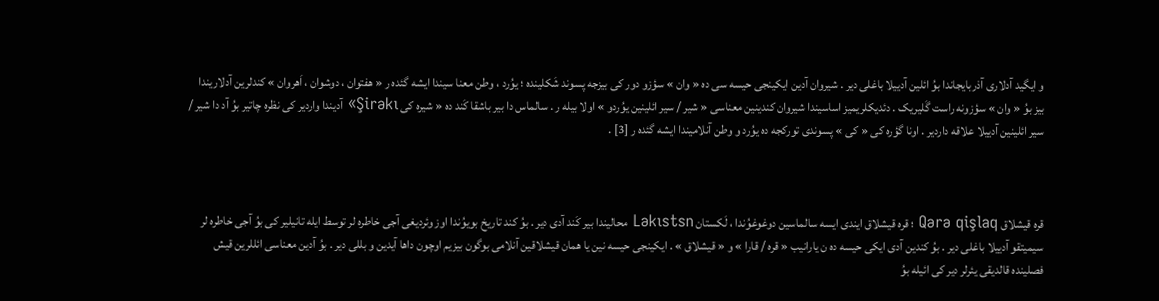و ایگید آدلاری آذربایجاندا بوُ ائلین آدییلا باغلی دیر . شیروان آدین ایکینجی حیسه سی ده « وان » سؤزو دور کی بیزجه پسوند شَکلینده ؛ یوُرد ، وطن معنا سیندا ایشه گئده ر « هفتوان ، دوشوان ، اَهروان » کندلرین آدلاریندا بیز بوُ « وان » سؤزونه راست گَلیریک . دئدیکلریمیز اساسیندا شیروان کندینین معناسی « شیر / سیر ائلینین یوُردو » اولا بیله ر . سالماس دا بیر باشقا کَند ده « شیره کی Şirəkı» آدیندا واردیر کی نظره چاتیر بوُ آد دا شیر / سیر ائلینین آدییلا علاقه داردیر . اونا گؤره کی « کی » پسوندی تورکجه ده یوُرد و وطن آنلامیندا ایشه گئده ر [3] .



قره قیشلاق Qərə qişlaq ؛ قره قیشلاق ایندی ایسه سالماسین دوغوغوُندا ، لَکستان Ləkıstsn محالیندا بیر کَند آدی دیر . بوُ کند تاریخ بویوُندا اوز وئردیغی آجی خاطره لر توسط ایله تانیلیر کی بوُ آجی خاطره لر سیمیتقو آدییلا باغلی دیر . بوُ کندین آدی ایکی حیسه ده ن یارانیب « قره / قارا » و « قیشلاق » . ایکینجی حیسه نین یا همان قیشلاقین آنلامی بوگون بیزیم اوچون داها آیدین و بللی دیر . بوُ آدین معناسی ائللرین قیش فصلینده قالدیقی یئرلر دیر کی ائیله بوُ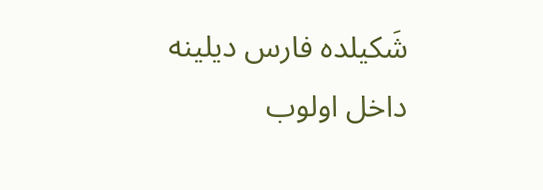شَکیلده فارس دیلینه داخل اولوب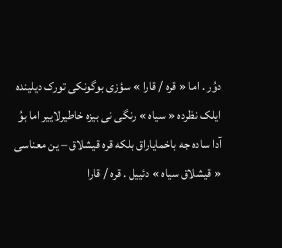دوُر . اما « قره / قارا » سؤزی بوگونکی تورک دیلینده ایلک نظرده « سیاه » رنگی نی بیزه خاطیرلاییر اما بوُ آدا ساده جه باخمایاراق بلکه قره قیشلاق – ین معناسی « قیشلاق سیاه » دئییل . قره / قارا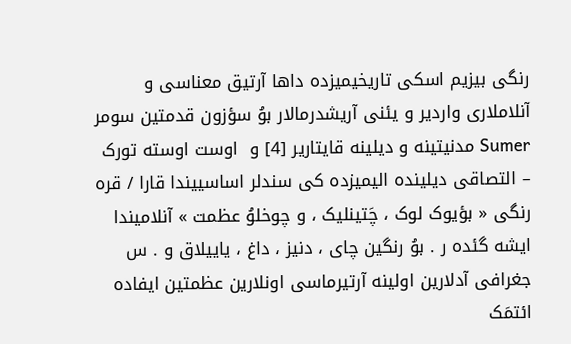رنگی بیزیم اسکی تاریخیمیزده داها آرتیق معناسی و آنلاملاری واردیر و یئنی آریشدرمالار بوُ سؤزون قدمتین سومر Sumer مدنیتینه و دیلینه قایتاریر [4] و  اوست اوسته تورک – التصاقی دیلینده الیمیزده کی سندلر اساسییندا قارا / قره رنگی « بؤیوک لوک ، چَتینلیک ، و چوخلوُ عظمت » آنلامیندا ایشه گئده ر . بوُ رنگین چای ، دنیز ، داغ ، یاییلاق و . س جغرافی آدلارین اولینه آرتیرماسی اونلارین عظمتین ایفاده ائتمَک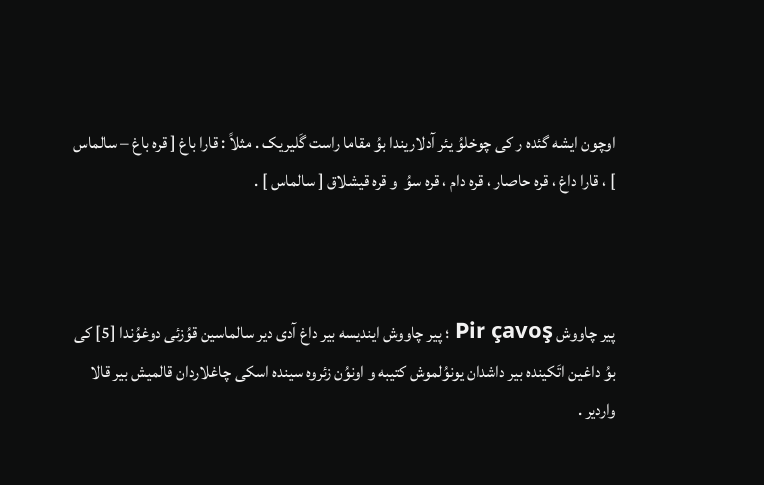اوچون ایشه گئده ر کی چوخلوُ یئر آدلاریندا بوُ مقاما راست گَلیریک . مثلاً : قارا باغ [ قره باغ – سالماس ] ، قارا داغ ، قره حاصار ، قره دام ، قره سوُ  و قره قیشلاق [ سالماس ] .



پیر چاووش Pir çavoş ؛ پیر چاووش ایندیسه بیر داغ آدی دیر سالماسین قوُزئی دوغوُندا [5] کی بوُ داغین اتَکینده بیر داشدان یونوُلموش کتیبه و اونوُن زئروه سینده اسکی چاغلاردان قالمیش بیر قالا واردیر .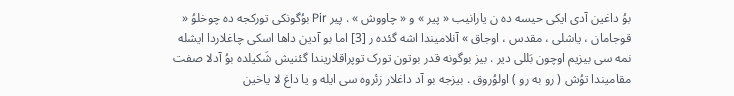بوُ داغین آدی ایکی حیسه ده ن یارانیب « پیر » و « چاووش » . پیر Pir بوُگونکی تورکجه ده چوخلوُ « قوجامان ، یاشلی ، مقدس ، اوجاق » آنلامیندا اشه گئده ر [3] اما بو آدین داها اسکی چاغلاردا ایشله نمه سی بیزیم اوچون بَللی دیر . بیز بوگونه قدر بوتون تورک توپراقلاریندا گئنیش شَکیلده بوُ آدلا صفت مقامیندا توُش ( رو به رو ) اولوُروق . بیزجه بو آد داغلار زئروه سی ایله و یا داغ لا یاخین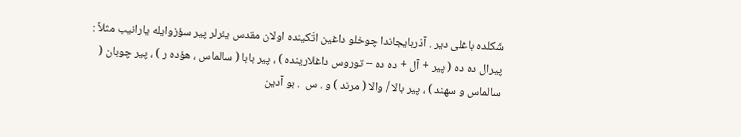شَکلده باغلی دیر . آذربایجاندا چوخلو داغین اتَکینده اولان مقدس یئرلر پیر سؤزوایله یارانیب مثلاً : پیرال ده ده ( پیر + آل + ده ده – توروس داغلارینده ) ، پیر بابا ( سالماس ، هؤده ر ) ، پیر چوبان ( سالماس و سهند ) ، پیر بالا / والا ( مرند ) و . س  . بو آدین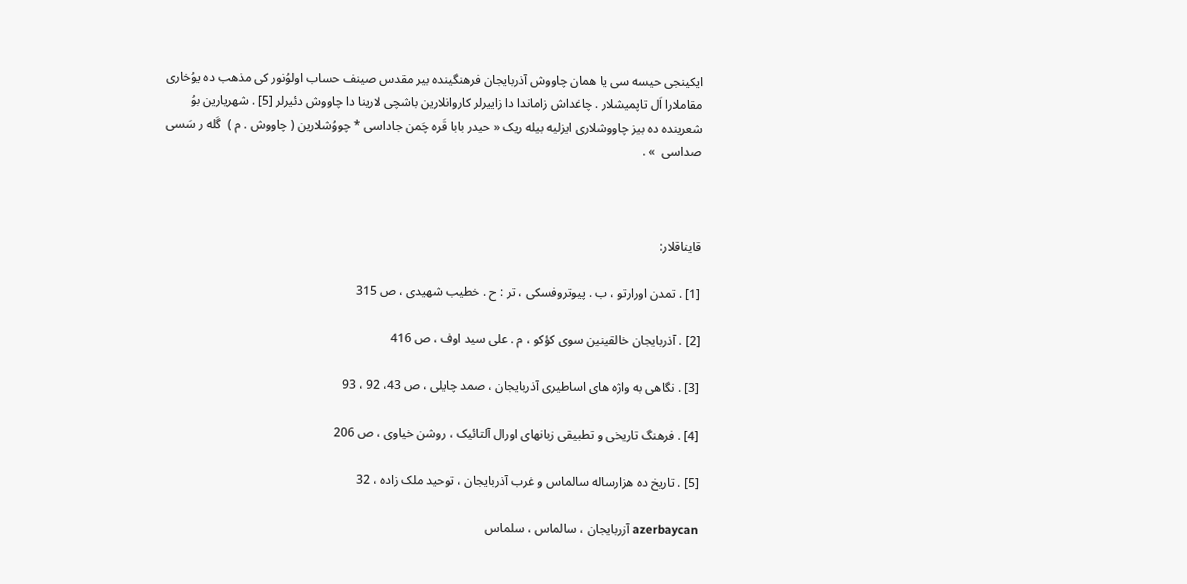ایکینجی حیسه سی یا همان چاووش آذربایجان فرهنگینده بیر مقدس صینف حساب اولوُنور کی مذهب ده یوُخاری مقاملارا اَل تاپمیشلار . چاغداش زاماندا دا زاییرلر کاروانلارین باشچی لارینا دا چاووش دئیرلر [5] . شهریارین بوُ شعرینده ده بیز چاووشلاری ایزلیه بیله ریک « حیدر بابا قَره چَمن جاداسی * چووُشلارین ( چاووش . م )  گَله ر سَسی صداسی  » .



قایناقلار:

[1] . تمدن اورارتو ، ب . پیوتروفسکی ، تر : ح . خطیب شهیدی ، ص 315

[2] . آذربایجان خالقینین سوی کؤکو ، م . علی سید اوف ، ص 416

[3] . نگاهی به واژه های اساطیری آذربایجان ، صمد چایلی ، ص 43، 92 ، 93

[4] . فرهنگ تاریخی و تطبیقی زبانهای اورال آلتائیک ، روشن خیاوی ، ص 206

[5] . تاریخ ده هزارساله سالماس و غرب آذربایجان ، توحید ملک زاده ، 32

azerbaycan آزربایجان ، سالماس ، سلماس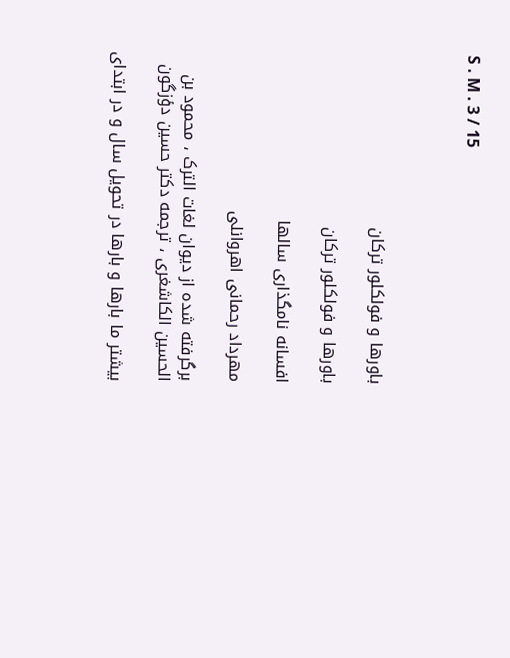S . M . 3 / 15



باورها و فولکلور ترکان

باورها و فولکلور ترکان

افسانه نامگذاری سالها

مهرداد رحمانی اهروانلی

برگرفته شده از دیوان لغات الترک ، محمود بن الحسین الکاشغری ، ترجمه دکتر حسین دؤزگون

بیشتر ما بارها و بارها در تحویل سال و در ابتدای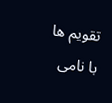تقویم ها با نامی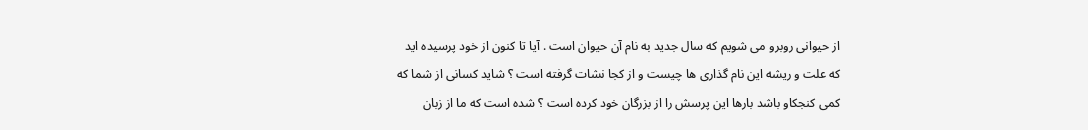از حیوانی روبرو می شویم که سال جدید به نام آن حیوان است . آیا تا کنون از خود پرسیده اید که علت و ریشه این نام گذاری ها چیست و از کجا نشات گرفته است ؟ شاید کسانی از شما که کمی کنجکاو باشد بارها این پرسش را از بزرگان خود کرده است ؟ شده است که ما از زبان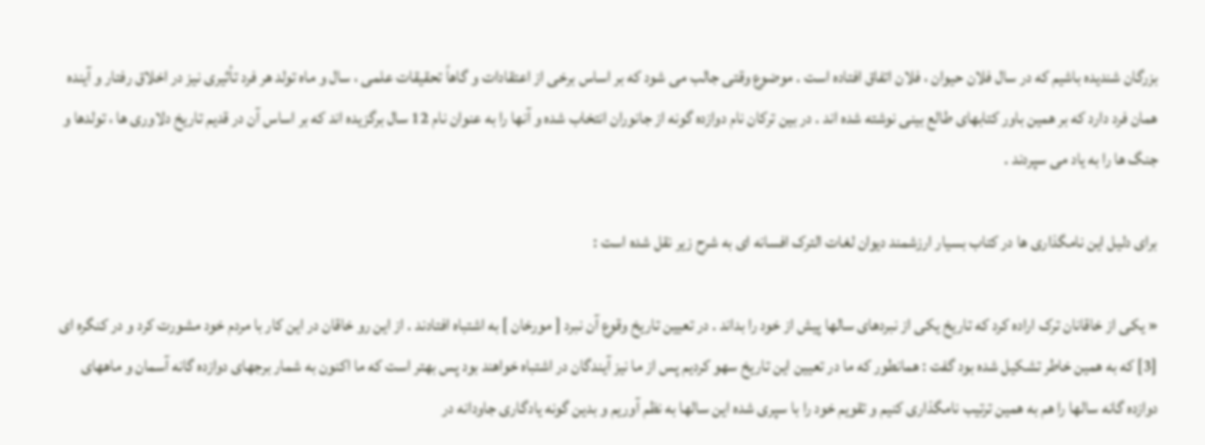بزرگان شندیده باشیم که در سال فلان حیوان ، فلان اتفاق افتاده است . موضوع وقتی جالب می شود که بر اساس برخی از اعتقادات و گاهاً تحقیقات علمی ، سال و ماه تولد هر فرد تأثیری نیز در اخلاق رفتار و آینده همان فرد دارد که بر همین باور کتابهای طالع بینی نوشته شده اند . در بین ترکان نام دوازده گونه از جانوران انتخاب شده و آنها را به عنوان نام 12 سال برگزیده اند که بر اساس آن در قدیم تاریخ دلاوری ها ، تولدها و جنگ ها را به یاد می سپردند .

برای دلیل این نامگذاری ها در کتاب بسیار ارزشمند دیوان لغات الترک افسانه ای به شرح زیر نقل شده است :

« یکی از خاقانان ترک اراده کرد که تاریخ یکی از نبردهای سالها پیش از خود را بداند . در تعیین تاریخ وقوع آن نبرد [ مورخان ] به اشتباه افتادند . از این رو خاقان در این کار با مردم خود مشورت کرد و در کنگره ای [3] که به همین خاطر تشکیل شده بود گفت : همانطور که ما در تعیین این تاریخ سهو کردیم پس از ما نیز آیندگان در اشتباه خواهند بود پس بهتر است که ما اکنون به شمار برجهای دوازده گانه آسمان و ماههای دوازده گانه سالها را هم به همین ترتیب نامگذاری کنیم و تقویم خود را با سپری شده این سالها به نظم آوریم و بدین گونه یادگاری جاودانه در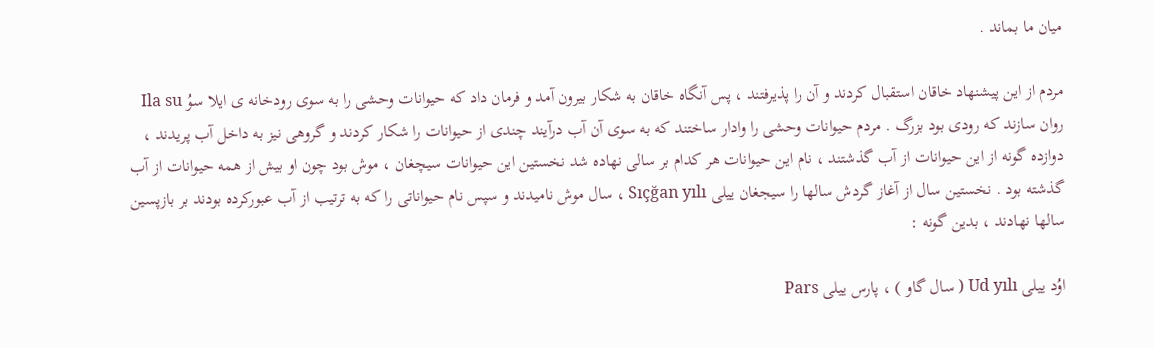میان ما بماند .

مردم از این پیشنهاد خاقان استقبال کردند و آن را پذیرفتند ، پس آنگاه خاقان به شکار بیرون آمد و فرمان داد که حیوانات وحشی را به سوی رودخانه ی ایلا سوُ Ila su روان سازند که رودی بود بزرگ . مردم حیوانات وحشی را وادار ساختند که به سوی آن آب درآیند چندی از حیوانات را شکار کردند و گروهی نیز به داخل آب پریدند ، دوازده گونه از این حیوانات از آب گذشتند ، نام این حیوانات هر کدام بر سالی نهاده شد نخستین این حیوانات سیچغان ، موش بود چون او بیش از همه حیوانات از آب گذشته بود . نخستین سال از آغاز گردش سالها را سیجغان ییلی Sıçğan yılı ، سال موش نامیدند و سپس نام حیواناتی را که به ترتیب از آب عبورکرده بودند بر بازپسین سالها نهادند ، بدین گونه :

اوُد ییلی Ud yılı ( سال گاو ) ، پارس ییلی Pars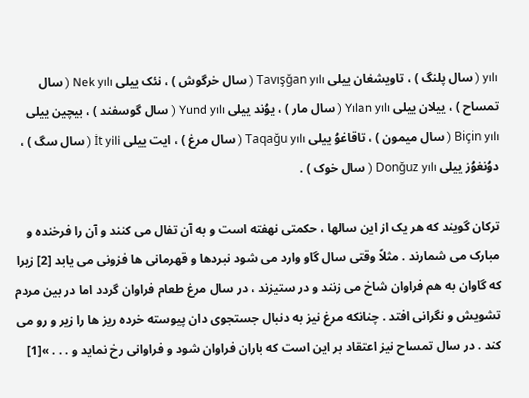yılı ( سال پلنگ ) ، تاویشغان ییلی Tavışğan yılı ( سال خرگوش ) ، نئک ییلی Nek yılı ( سال تمساح ) ، ییلان ییلی Yılan yılı ( سال مار ) ، یوُند ییلی Yund yılı ( سال گوسفند ) ، بیچین ییلی Biçin yılı ( سال میمون ) ، تاقاغوُ ییلی Taqağu yılı ( سال مرغ ) ، ایت ییلی İt yili ( سال سگ ) ، دوُنغوُز ییلی Donğuz yılı ( سال خوک ) .

ترکان گویند که هر یک از این سالها ، حکمتی نهفته است و به آن تفال می کنند و آن را فرخنده و مبارک می شمارند . مثلاً وقتی سال گاو وارد می شود نبردها و قهرمانی ها فزونی می یابد [2] زیرا که گاوان به هم فراوان شاخ می زنند و در ستیزند ، در سال مرغ طعام فراوان گردد اما در بین مردم تشویش و نگرانی افتد . چنانکه مرغ نیز به دنبال جستجوی دان پیوسته خرده ریز ها را زیر و رو می کند . در سال تمساح نیز اعتقاد بر این است که باران فراوان شود و فراوانی رخ نماید و . . . »[1]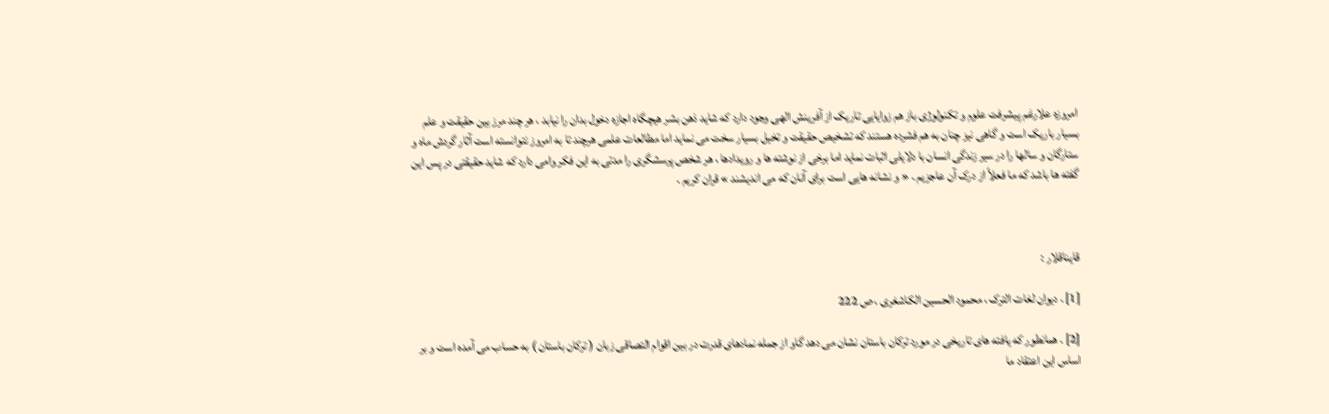امروزه علارغم پیشرفت علوم و تکنولوژی باز هم زوایایی تاریک از آفرینش الهی وجود دارد که شاید ذهن بشر هیچگاه اجازه دخول بدان را نیابد ، هر چند مرز بین حقیقت و علم بسیار باریک است و گاهی نیز چنان به هم فشرده هستند که تشخیص حقیقت و تخیل بسیار سخت می نماید اما مطالعات علمی هرچند تا به امروز نتوانسته است آثار گردش ماه و ستارگان و سالها را در سیر زندگی انسان با دلایلی اثبات نماید اما برخی از نوشته ها و رویدادها ، هر شخص پرسشگری را مدتی به این فکر وامی دارد که شاید حقیقتی در پس این گفته ها باشد که ما فعلاً از درک آن عاجزیم . « و نشانه هایی است برای آنان که می اندیشند » قران کریم .



قایناقلار :

[1] . دیوان لغات الترک ، محمود الحسین الکاشغری ، ص 222

[2] . همانطور که یافته های تاریخی در مورد ترکان باستان نشان می دهد گاو از جمله نمادهای قدرت در بین اقوام التصاقی زبان ( ترکان باستان ) به حساب می آمده است و بر اساس این اعتقاد ما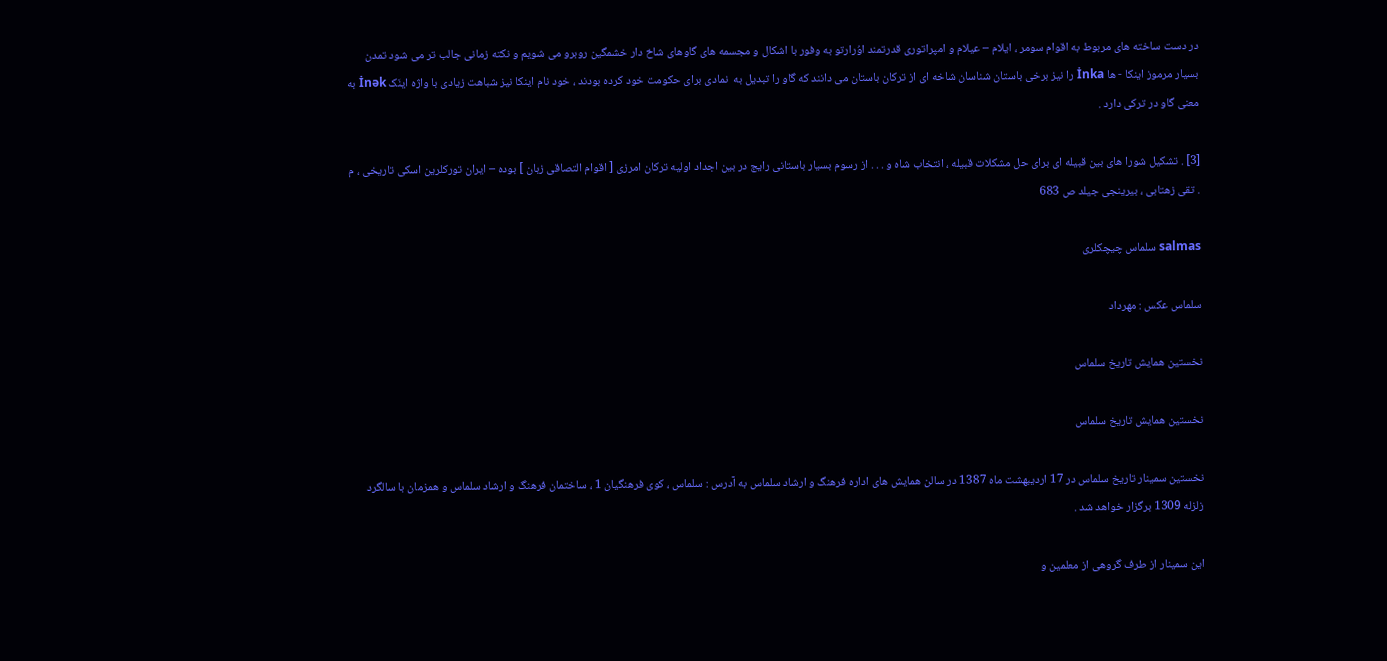در دست ساخته های مربوط به اقوام سومر ، ایلام – عیلام و امپراتوری قدرتمند اوُرارتو به وفور با اشکال و مجسمه های گاوهای شاخ دار خشمگین روبرو می شویم و نکته زمانی جالب تر می شود تمدن بسیار مرموز اینکا - ها İnka را نیز برخی باستان شناسان شاخه ای از ترکان باستان می دانند که گاو را تبدیل به  نمادی برای حکومت خود کرده بودند ، خود نام اینکا نیز شباهت زیادی با واژه اینَک İnək به معنی گاو در ترکی دارد .

[3] . تشکیل شورا های بین قبیله ای برای حل مشکلات قبیله ، انتخاب شاه و . . . از رسوم بسیار باستانی رایج در بین اجداد اولیه ترکان امرزی [ اقوام التصاقی زبان ] بوده – ایران تورکلرین اسکی تاریخی ، م . تقی زهتابی ، بیرینجی جیلد ص 683

salmas سلماس چیچکلری

سلماس عکس : مهرداد

نخستین همایش تاریخ سلماس

نخستین همایش تاریخ سلماس

نخستین سمینار تاریخ سلماس در 17 اردیبهشت ماه 1387 در سالن همایش های اداره فرهنگ و ارشاد سلماس به آدرس : سلماس ، کوی فرهنگیان 1 ، ساختمان فرهنگ و ارشاد سلماس و همزمان با سالگرد زلزله 1309 برگزار خواهد شد .

این سمینار از طرف گروهی از معلمین و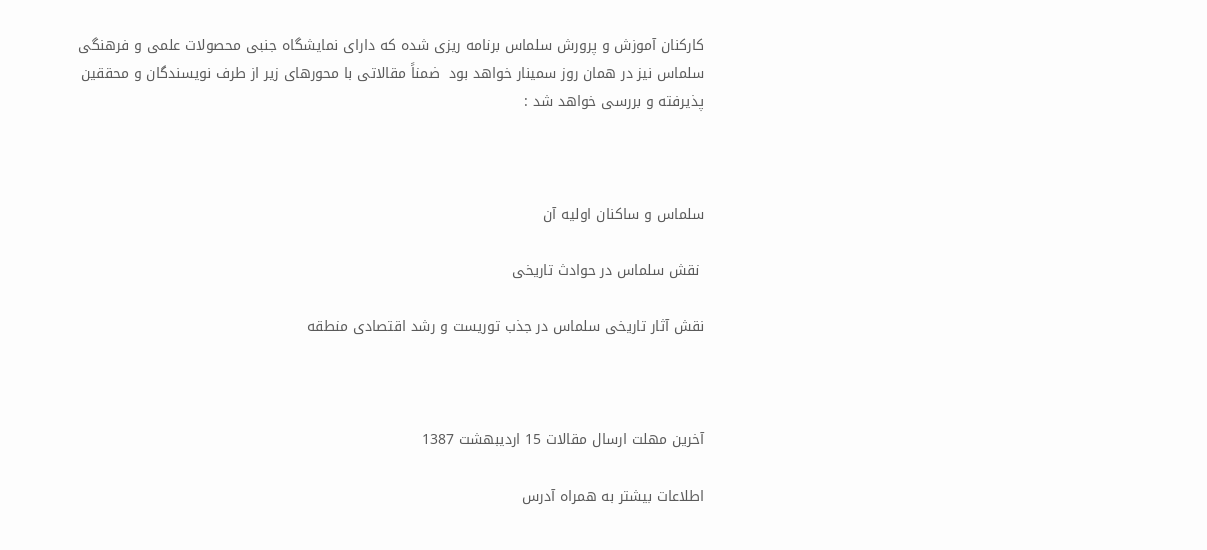کارکنان آموزش و پرورش سلماس برنامه ریزی شده که دارای نمایشگاه جنبی محصولات علمی و فرهنگی سلماس نیز در همان روز سمینار خواهد بود  ضمناً مقالاتی با محورهای زیر از طرف نویسندگان و محققین پذیرفته و بررسی خواهد شد :



سلماس و ساکنان اولیه آن

 نقش سلماس در حوادث تاریخی

نقش آثار تاریخی سلماس در جذب توریست و رشد اقتصادی منطقه



آخرین مهلت ارسال مقالات 15 اردیبهشت 1387

اطلاعات بیشتر به همراه آدرس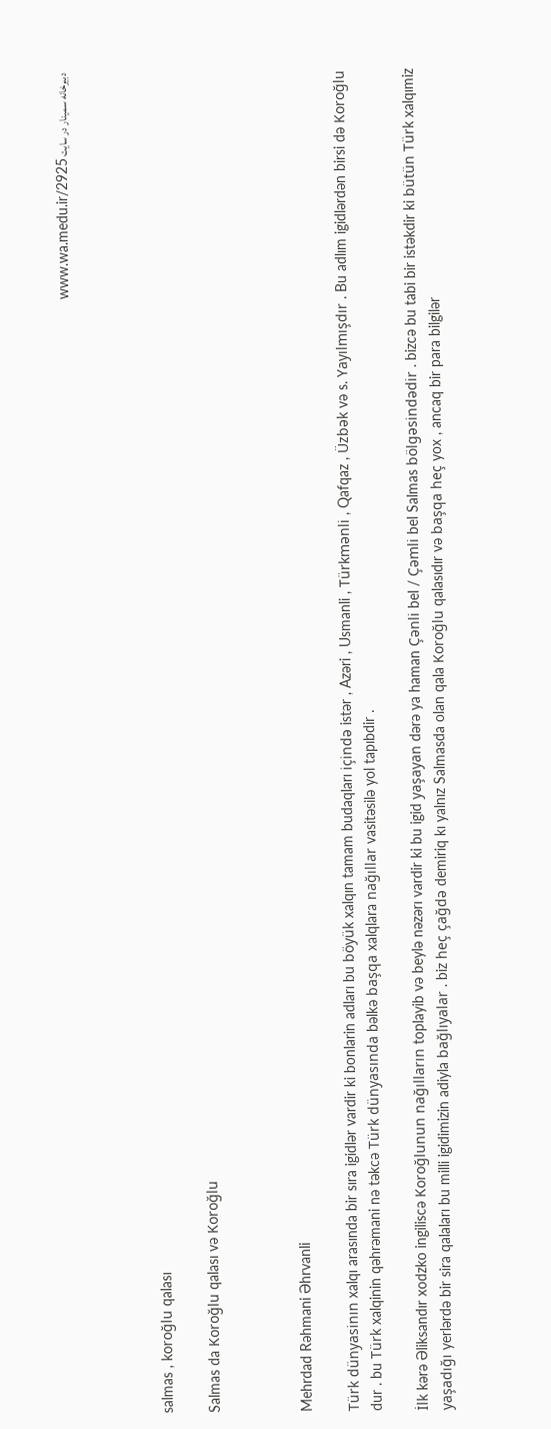دبیرخانه سمینار در سایت www.wa.medu.ir/2925



salmas , koroğlu qalası

Salmas da Koroğlu qalası və Koroğlu



Mehrdad Rəhmani Əhrvanli

Türk dünyasinın xalqı arasında bir sıra igidlər vardir ki bonlarin adları bu böyük xalqın tamam budaqları içində istər , Azəri , Usmanli , Türkmənli , Qafqaz , Üzbək və s. Yayılmışdır . Bu adlım igidlərdən birsi də Koroğlu dur . bu Türk xalqinin qəhrəmani nə təkcə Türk dünyasında bəlkə başqa xalqlara nağıllar vasitəsilə yol tapıbdir .

İlk kərə Əliksandır xodzko ingiliscə Koroğlunun nağılların toplayib və beylə nəzərı vardir ki bu igid yaşayan dərə ya haman Çənli bel / Çəmli bel Salmas bölgəsindədir . bizcə bu tabi bir istəkdir ki bütün Türk xalqımiz yaşadığı yerlərdə bir sira qalaları bu milli igidimizin adiyla bağlıyalar . biz heç çağdə demiriq kı yalnız Salmasda olan qala Koroğlu qalasıdır və başqa heç yox , ancaq bir para bilgilər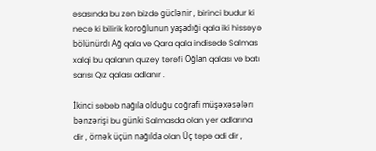əsasında bu zən bizdə güclənir , birinci budur ki necə ki bilirik koroğlunun yaşadıği qala iki hissəyə bölünürdı Ağ qala və Qara qala indisədə Salmas xalqi bu qalanın quzey tərəfi Oğlan qalası və batı sarısı Qız qalası adlanır .

İkinci səbəb nağıla olduğu coğrafi müşəxəsələrı bənzərişi bu günki Salmasda olan yer adlarına dir , örnək üçün nağılda olan Üç təpə adi dir ,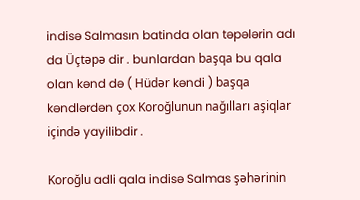indisə Salmasın batinda olan təpələrin adı da Üçtəpə dir . bunlardan başqa bu qala olan kənd də ( Hüdər kəndi ) başqa kəndlərdən çox Koroğlunun nağılları aşiqlar içində yayilibdir .

Koroğlu adli qala indisə Salmas şəhərinin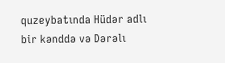quzeybatında Hüdər adlı bir kənddə və Dərəlı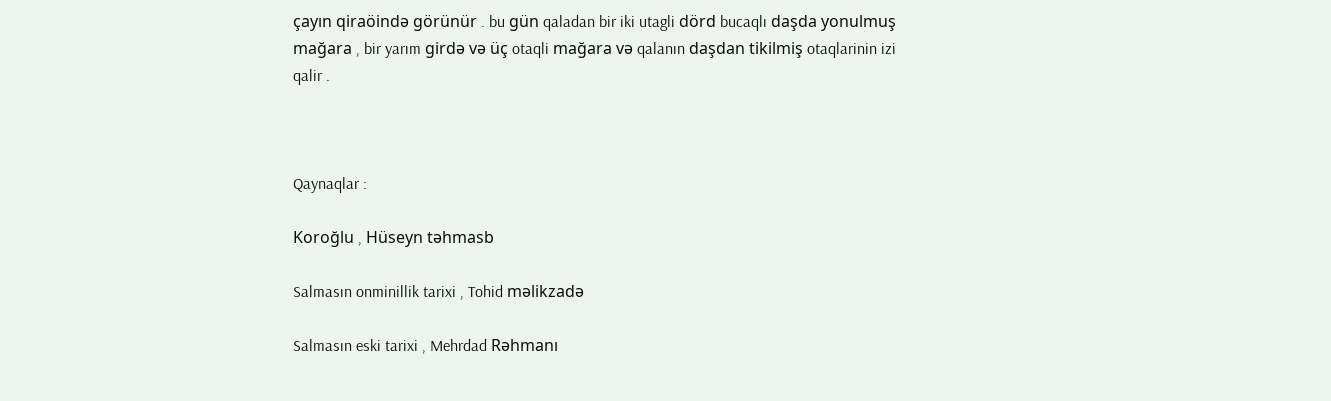çayın qiraöində görünür . bu gün qaladan bir iki utagli dörd bucaqlı daşda yonulmuş mağara , bir yarım girdə və üç otaqli mağara və qalanın daşdan tikilmiş otaqlarinin izi qalir .



Qaynaqlar :

Koroğlu , Hüseyn təhmasb

Salmasın onminillik tarixi , Tohid məlikzadə

Salmasın eski tarixi , Mehrdad Rəhmanı